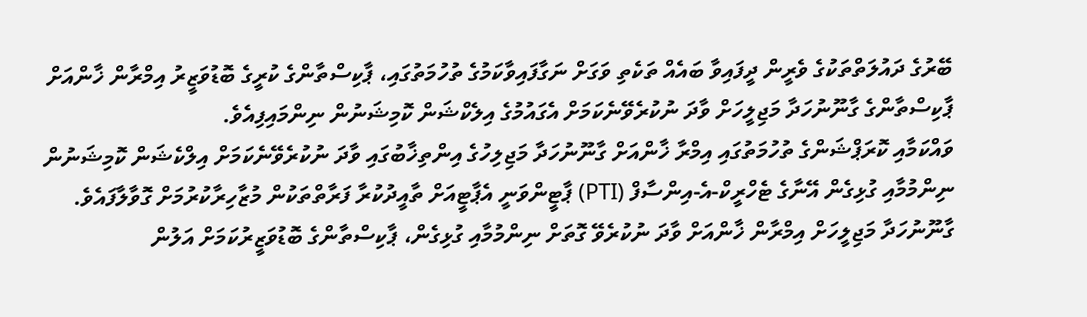ބޭރުގެ ދައުލަތްތަކުގެ ވެރީން ދީފައިވާ ބައެއް ތަކެތި ވަގަށް ނަގާފައިވާކަމުގެ ތުހުމަތުގައި، ޕާކިސްތާންގެ ކުރީގެ ބޮޑުވަޒީރު އިމްރާން ޚާންއަށް ޕާކިސްތާންގެ ގާނޫނުހަދާ މަޖިލީހަށް ވާދަ ނުކުރެވޭނެކަމަށް އެގައުމުގެ އިލެކްޝަން ކޮމިޝަނުން ނިންމައިފިއެވެ.
ވައްކަމާއި ކޮރަޕްޝަންގެ ތުހުމަތުގައި އިމްރާ ޚާންއަށް ގާނޫނުހަދާ މަޖިލިހުގެ އިންތިޚާބުގައި ވާދަ ނުކުރެވޭނެކަމަށް އިލްކެޝަން ކޮމިޝަނުން ނިންމުމާއި ގުޅިގެން އޭނާގެ ޓެހްރީކް-އެ-އިންސާފް (PTI) ޕާޓީންވަނީ އެޕާޓީއަށް ތާއީދުކުރާ ފަރާތްތަކުން މުޒާހިރާކުރުމަށް ގޮވާލާފައެވެ.
ގާނޫނުހަދާ މަޖިލީހަށް އިމްރާން ޚާންއަށް ވާދަ ނުކުރެވޭ ގޮތަށް ނިންމުމާއި ގުޅިގެން، ޕާކިސްތާންގެ ބޮޑުވަޒީރުކަމަށް އަލުން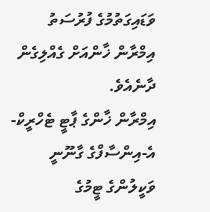ވަޑައިގަތުމުގެ ފުރުސަތު އިމްރާން ޚާންއަށް ގެއްލިގެން ދާނެއެވެ.
އިމްރާން ޚާންގެ ޕާޓީ ޓެހްރީކް-އެ-އިންސާފްގެ ގާނޫނީ ވަކީލުންގެ ޓީމުގެ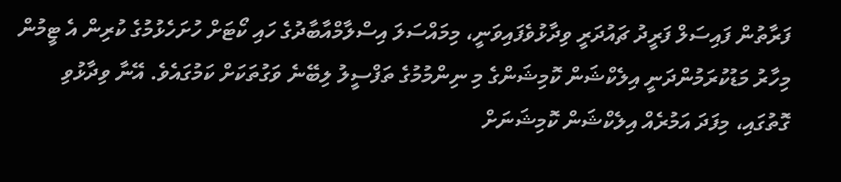ފަރާތުން ފައިސަލް ފަރީދު ޗައުދަރީ ވިދާޅުވެފައިވަނީ، މިމައްސަލަ އިސްލާމްއާބާދުގެ ހައި ކޯޓަށް ހުށަހެޅުމުގެ ކުރިން އެ ޓީމުން މިހާރު މަޑުކުރަމުންދަނީ އިލެކްޝަން ކޮމިޝަންގެ މި ނިންމުމުގެ ތަފްސީލު ލިބޭނެ ވަގުތަކަށް ކަމުގައެވެ. އޭނާ ވިދާޅުވި ގޮތުގައި، މިފަދަ އަމުރެއް އިލެކްޝަން ކޮމިޝަނަށް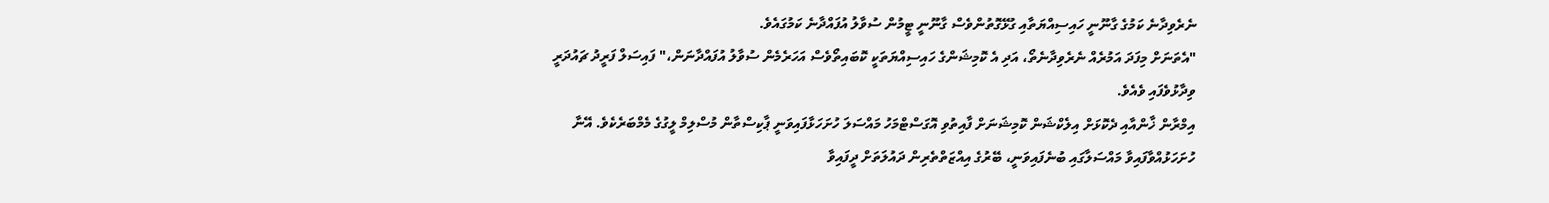ނެރެވިދާނެ ކަމުގެ ގާނޫނީ ހައިސިއްޔަތާއި ގުޅޭގޮތުންވެސް ގާނޫނީ ޓީމުން ސުވާލު އުފައްދާނެ ކަމުގައެވެ.
"އެތަނަށް މިފަދަ އަމުރެއް ނެރެވިދާނެތޯ، އަދި އެ ކޮމިޝަންގެ ހައިސިއްޔަތަކީ ކޮބައިތޯވެސް އަހަރެމެން ސުވާލު އުފައްދާނަން،" ފައިސަލް ފަރީދު ޗައުދަރީ ވިދާޅުވެފައި ވެއެވެ.
އިމްރާން ޚާންއާއި ދެކޮޅަށް އިލެކްޝަން ކޮމިޝަނަށް ފާއިތުވި އޮގަސްޓްމަހު މައްސަލަ ހުށަހަޅާފައިވަނީ ޕާކިސްތާން މުސްލިމް ލީގުގެ މެމްބަރެކެވެ. އޭނާ ހުށަހަޅުއްވާފައިވާ މައްސަލާގައި ބުނެފައިވަނީ، ބޭރުގެ އިއްޒަތްތެރިން ދައުލަތަށް ދީފައިވާ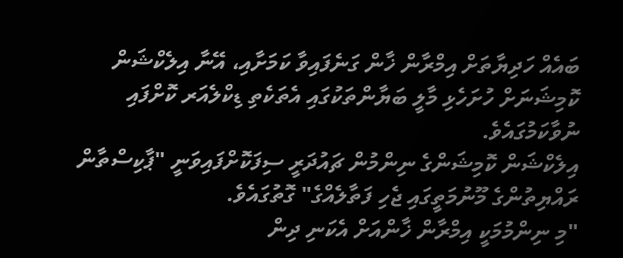ބައެއް ހަދިޔާތަށް އިމްރާން ޚާން ގަނެފައިވާ ކަމަށާއި، އޭނާ އިލެކްޝަން ކޮމިޝަނަށް ހުށަހެޅި މާލީ ބަޔާންތަކުގައި އެތަކެތި ޑިކްލެއަރ ކޮށްފައި ނުވާކަމުގައެވެ.
އިލެކްޝަން ކޮމިޝަންގެ ނިންމުން ޗައުދަރީ ސިފަކޮށްފައިވަނީ "ޕާކިސްތާން ރައްޔިތުންގެ މޫނުމަތީގައި ޖެހި ފަތާލެއްގެ" ގޮތުގައެވެ.
"މި ނިންމުމަކީ އިމްރާން ޚާންއަށް އެކަނި ދިން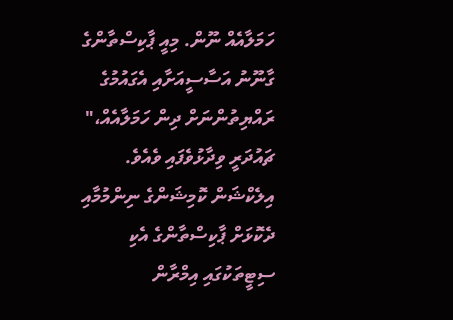ހަމަލާއެއް ނޫން. މިއީ ޕާކިސްތާންގެ ގާނޫނު އަސާސީއަށާއި އެގައުމުގެ ރައްޔިތުންނަށް ދިން ހަމަލާއެއް،" ޗައުދަރީ ވިދާޅުވެފައި ވެއެވެ.
އިލެކްޝަން ކޮމިޝަންގެ ނިންމުމާއި ދެކޮޅަށް ޕާކިސްތާންގެ އެކި ސިޓީތަކުގައި އިމްރާން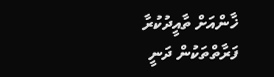ޚާންއަށް ތާއީދުކުރާ ފަރާތްތަކުން ދަނީ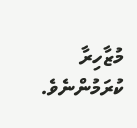މުޒާހިރާ ކުރަމުންނެވެ.